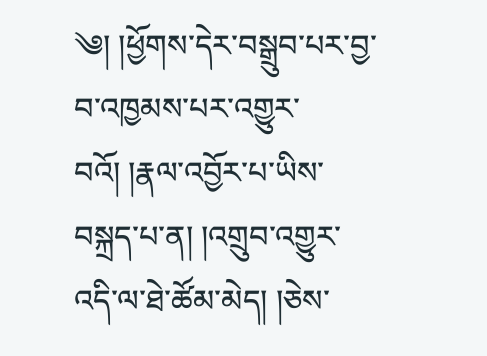༄། །ཕྱོགས་དེར་བསྒྲུབ་པར་བྱ་བ་འཁྱམས་པར་འགྱུར་བའོ། །རྣལ་འབྱོར་པ་ཡིས་བསྐྲད་པ་ན། །འགྲུབ་འགྱུར་འདི་ལ་ཐེ་ཚོམ་མེད། །ཅེས་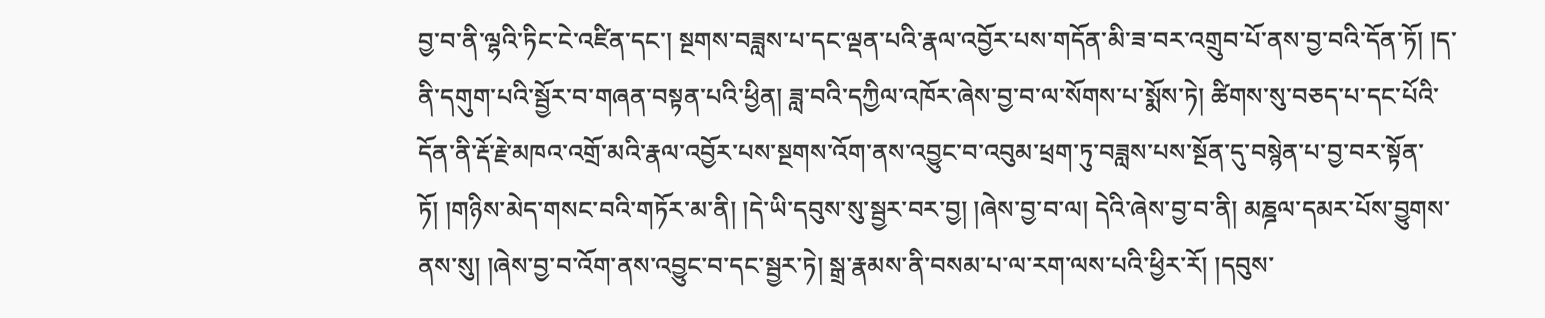བྱ་བ་ནི་ལྷའི་ཏིང་ངེ་འཛིན་དང་། སྔགས་བཟླས་པ་དང་ལྡན་པའི་རྣལ་འབྱོར་པས་གདོན་མི་ཟ་བར་འགྲུབ་པོ་ནས་བྱ་བའི་དོན་ཏོ། །ད་ནི་དགུག་པའི་སྦྱོར་བ་གཞན་བསྟན་པའི་ཕྱིན། ཟླ་བའི་དཀྱིལ་འཁོར་ཞེས་བྱ་བ་ལ་སོགས་པ་སྨོས་ཏེ། ཚིགས་སུ་བཅད་པ་དང་པོའི་དོན་ནི་རྡོ་རྗེ་མཁའ་འགྲོ་མའི་རྣལ་འབྱོར་པས་སྔགས་འོག་ནས་འབྱུང་བ་འབུམ་ཕྲག་ཏུ་བཟླས་པས་སྔོན་དུ་བསྙེན་པ་བྱ་བར་སྟོན་ཏོ། །གཉིས་མེད་གསང་བའི་གཏོར་མ་ནི། །དེ་ཡི་དབུས་སུ་སྦྱར་བར་བྱ། །ཞེས་བྱ་བ་ལ། དེའི་ཞེས་བྱ་བ་ནི། མཎྜལ་དམར་པོས་བྱུགས་ནས་སུ། །ཞེས་བྱ་བ་འོག་ནས་འབྱུང་བ་དང་སྦྱར་ཏེ། སྒྲ་རྣམས་ནི་བསམ་པ་ལ་རག་ལས་པའི་ཕྱིར་རོ། །དབུས་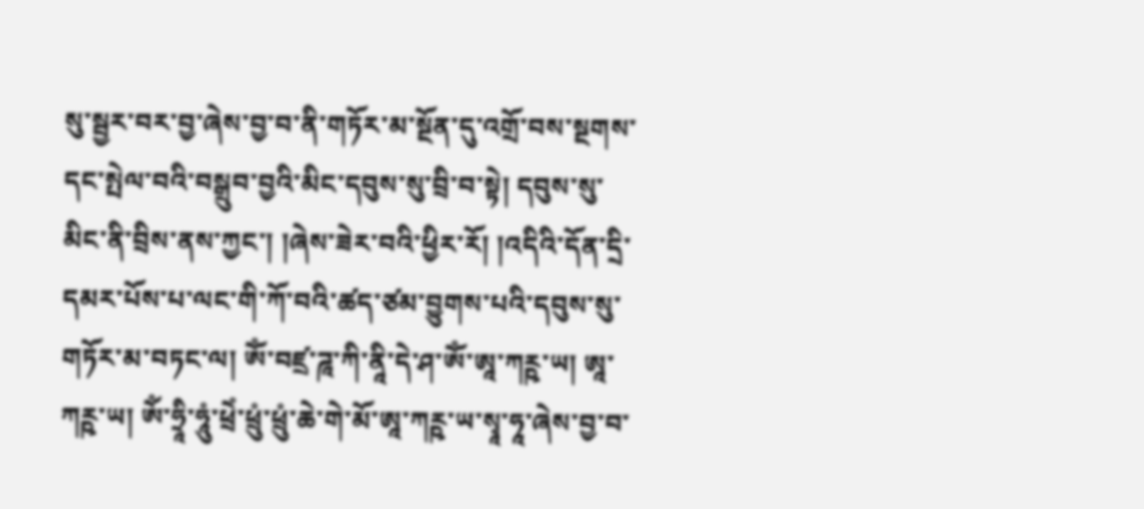སུ་སྦྱར་བར་བྱ་ཞེས་བྱ་བ་ནི་གཏོར་མ་སྔོན་དུ་འགྲོ་བས་སྔགས་དང་སྤེལ་བའི་བསྒྲུབ་བྱའི་མིང་དབུས་སུ་བྲི་བ་སྟེ། དབུས་སུ་མིང་ནི་བྲིས་ནས་ཀྱང་། །ཞེས་ཟེར་བའི་ཕྱིར་རོ། །འདིའི་དོན་དྲི་དམར་པོས་པ་ལང་གི་ཀོ་བའི་ཚད་ཙམ་བྱུགས་པའི་དབུས་སུ་གཏོར་མ་བཏང་ལ། ཨོཾ་བཛྲ་ཌཱ་ཀི་ནཱི་དེ་ཤ་ཨོཾ་ཨཱ་ཀཪྵ་ཡ། ཨཱ་ཀཪྵ་ཡ། ཨོཾ་ཧྲཱི་ཧཱུཾ་ཕྲེཾ་ཕྲུཾ་ཕྲུཾ་ཆེ་གེ་མོ་ཨཱ་ཀཪྵ་ཡ་སྭཱ་ཧཱ་ཞེས་བྱ་བ་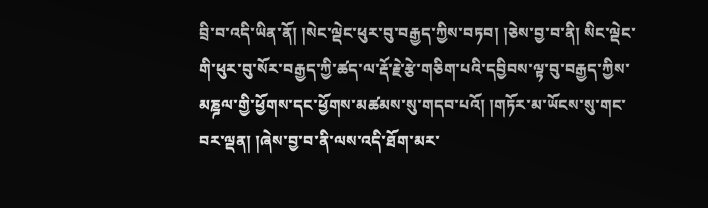བྲི་བ་འདི་ཡིན་ནོ། །སེང་ལྡེང་ཕུར་བུ་བརྒྱད་ཀྱིས་བཏབ། །ཅེས་བྱ་བ་ནི། སིང་ལྡེང་གི་ཕུར་བུ་སོར་བརྒྱད་ཀྱི་ཚད་ལ་རྡོ་རྗེ་རྩེ་གཅིག་པའི་དབྱིབས་ལྟ་བུ་བརྒྱད་ཀྱིས་མཎྜལ་གྱི་ཕྱོགས་དང་ཕྱོགས་མཚམས་སུ་གདབ་པའོ། །གཏོར་མ་ཡོངས་སུ་གང་བར་ལྡན། །ཞེས་བྱ་བ་ནི་ལས་འདི་ཐོག་མར་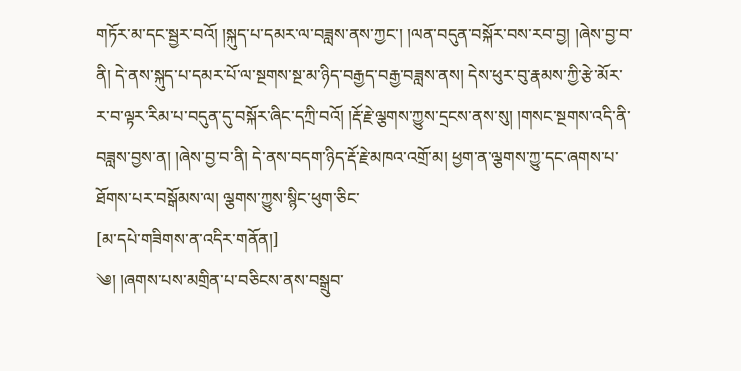གཏོར་མ་དང་སྦྱར་བའོ། །སྐུད་པ་དམར་ལ་བཟླས་ནས་ཀྱང་། །ལན་བདུན་བསྐོར་བས་རབ་བྱ། །ཞེས་བྱ་བ་ནི། དེ་ནས་སྐུད་པ་དམར་པོ་ལ་སྔགས་སྔ་མ་ཉིད་བརྒྱད་བརྒྱ་བཟླས་ནས། དེས་ཕུར་བུ་རྣམས་ཀྱི་རྩེ་མོར་ར་བ་ལྟར་རིམ་པ་བདུན་དུ་བསྐོར་ཞིང་དཀྲི་བའོ། །རྡོ་རྗེ་ལྕགས་ཀྱུས་དྲངས་ནས་སུ། །གསང་སྔགས་འདི་ནི་བཟླས་བྱས་ན། །ཞེས་བྱ་བ་ནི། དེ་ནས་བདག་ཉིད་རྡོ་རྗེ་མཁའ་འགྲོ་མ། ཕྱག་ན་ལྕགས་ཀྱུ་དང་ཞགས་པ་ཐོགས་པར་བསྒོམས་ལ། ལྕགས་ཀྱུས་སྙིང་ཕུག་ཅིང་
[མ་དཔེ་གཟིགས་ན་འདིར་གནོན།]
༄། །ཞགས་པས་མགྲིན་པ་བཅིངས་ནས་བསྒྲུབ་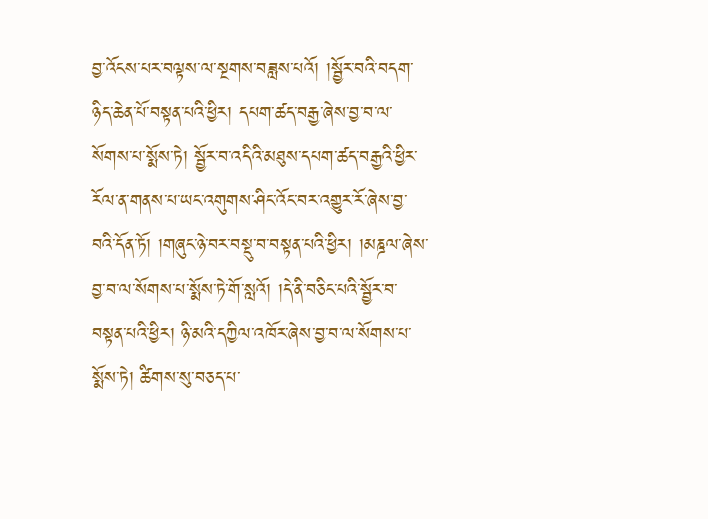བྱ་འོངས་པར་བལྟས་ལ་སྔགས་བཟླས་པའོ། །སྦྱོར་བའི་བདག་ཉིད་ཆེན་པོ་བསྟན་པའི་ཕྱིར། དཔག་ཚད་བརྒྱ་ཞེས་བྱ་བ་ལ་སོགས་པ་སྨོས་ཏེ། སྦྱོར་བ་འདིའི་མཐུས་དཔག་ཚད་བརྒྱའི་ཕྱིར་རོལ་ན་གནས་པ་ཡང་འགུགས་ཤིང་འོང་བར་འགྱུར་རོ་ཞེས་བྱ་བའི་དོན་ཏོ། །གཞུང་ཉེ་བར་བསྡུ་བ་བསྟན་པའི་ཕྱིར། །མཎྜལ་ཞེས་བྱ་བ་ལ་སོགས་པ་སྨོས་ཏེ་གོ་སླའོ། །དེ་ནི་བཅིང་པའི་སྦྱོར་བ་བསྟན་པའི་ཕྱིར། ཉི་མའི་དཀྱིལ་འཁོར་ཞེས་བྱ་བ་ལ་སོགས་པ་སྨོས་ཏེ། ཚིགས་སུ་བཅད་པ་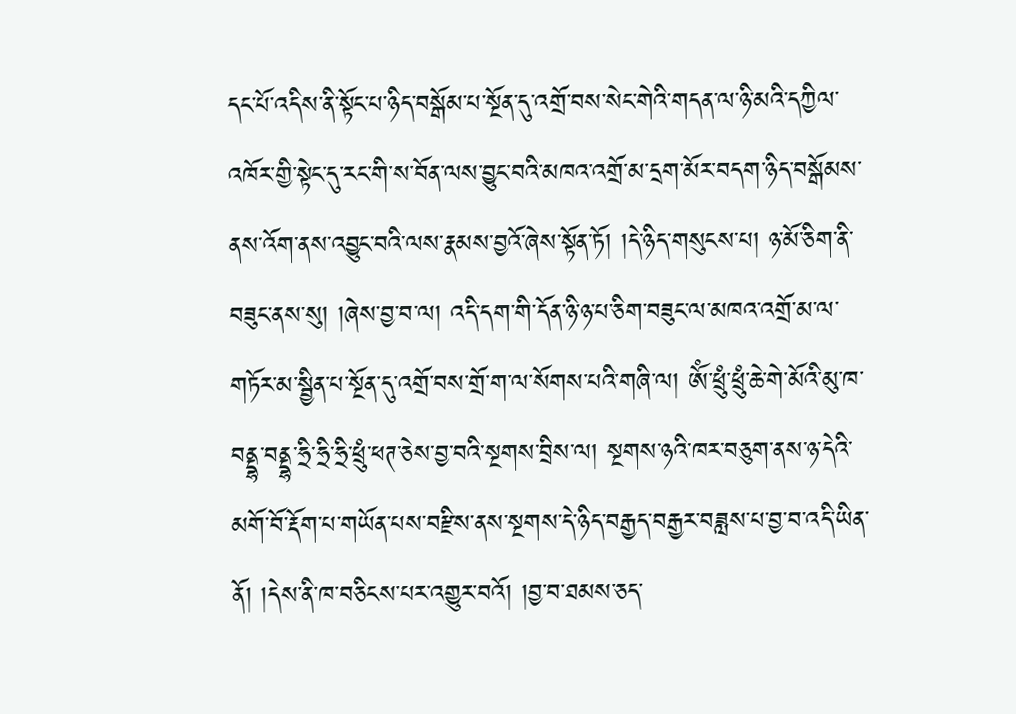དང་པོ་འདིས་ནི་སྟོང་པ་ཉིད་བསྒོམ་པ་སྔོན་དུ་འགྲོ་བས་སེང་གེའི་གདན་ལ་ཉི་མའི་དཀྱིལ་འཁོར་གྱི་སྟེང་དུ་རང་གི་ས་བོན་ལས་བྱུང་བའི་མཁའ་འགྲོ་མ་དྲག་མོར་བདག་ཉིད་བསྒོམས་ནས་འོག་ནས་འབྱུང་བའི་ལས་རྣམས་བྱའོ་ཞེས་སྟོན་ཏོ། །དེ་ཉིད་གསུངས་པ། ཉ་མོ་ཅིག་ནི་བཟུང་ནས་སུ། །ཞེས་བྱ་བ་ལ། འདི་དག་གི་དོན་ཉི་ཉ་པ་ཅིག་བཟུང་ལ་མཁའ་འགྲོ་མ་ལ་གཏོར་མ་སྦྱིན་པ་སྔོན་དུ་འགྲོ་བས་གྲོ་ག་ལ་སོགས་པའི་གཞི་ལ། ཨོཾ་ཕྲུཾ་ཕྲུཾ་ཆེ་གེ་མོའི་མུ་ཁ་བནྡྷ་བནྡྷ་ཧྲི་ཧྲི་ཧྲི་ཕྲུཾ་ཕཊ་ཅེས་བྱ་བའི་སྔགས་བྲིས་ལ། སྔགས་ཉའི་ཁར་བཅུག་ནས་ཉ་དེའི་མགོ་བོ་རྡོག་པ་གཡོན་པས་བརྫིས་ནས་སྔགས་དེ་ཉིད་བརྒྱད་བརྒྱར་བཟླས་པ་བྱ་བ་འདི་ཡིན་ནོ། །དེས་ནི་ཁ་བཅིངས་པར་འགྱུར་བའོ། །བྱ་བ་ཐམས་ཅད་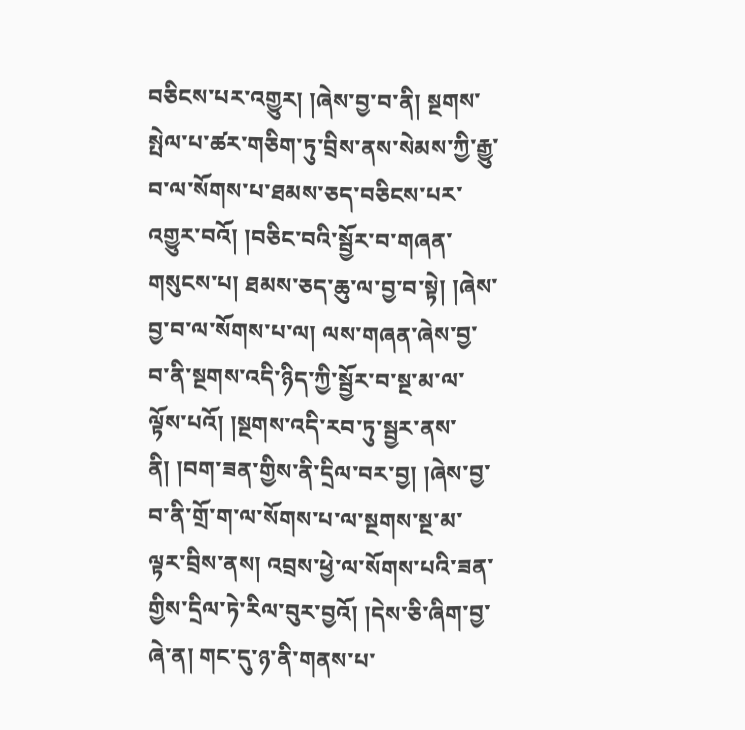བཅིངས་པར་འགྱུར། །ཞེས་བྱ་བ་ནི། སྔགས་སྤེལ་པ་ཚར་གཅིག་ཏུ་བྲིས་ནས་སེམས་ཀྱི་རྒྱུ་བ་ལ་སོགས་པ་ཐམས་ཅད་བཅིངས་པར་འགྱུར་བའོ། །བཅིང་བའི་སྦྱོར་བ་གཞན་གསུངས་པ། ཐམས་ཅད་ཆུ་ལ་བྱ་བ་སྟེ། །ཞེས་བྱ་བ་ལ་སོགས་པ་ལ། ལས་གཞན་ཞེས་བྱ་བ་ནི་སྔགས་འདི་ཉིད་ཀྱི་སྦྱོར་བ་སྔ་མ་ལ་ལྟོས་པའོ། །སྔགས་འདི་རབ་ཏུ་སྦྱར་ནས་ནི། །བག་ཟན་གྱིས་ནི་དྲིལ་བར་བྱ། །ཞེས་བྱ་བ་ནི་གྲོ་ག་ལ་སོགས་པ་ལ་སྔགས་སྔ་མ་ལྟར་བྲིས་ནས། འབྲས་ཕྱེ་ལ་སོགས་པའི་ཟན་གྱིས་དྲིལ་ཏེ་རིལ་བུར་བྱའོ། །དེས་ཅི་ཞིག་བྱ་ཞེ་ན། གང་དུ་ཉ་ནི་གནས་པ་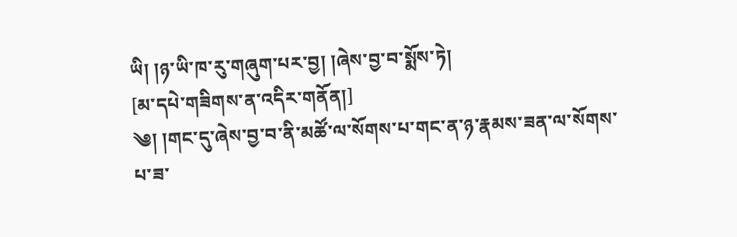ཡི། །ཉ་ཡི་ཁ་རུ་གཞུག་པར་བྱ། །ཞེས་བྱ་བ་སྨོས་ཏེ།
[མ་དཔེ་གཟིགས་ན་འདིར་གནོན།]
༄། །གང་དུ་ཞེས་བྱ་བ་ནི་མཚོ་ལ་སོགས་པ་གང་ན་ཉ་རྣམས་ཟན་ལ་སོགས་པ་ཟ་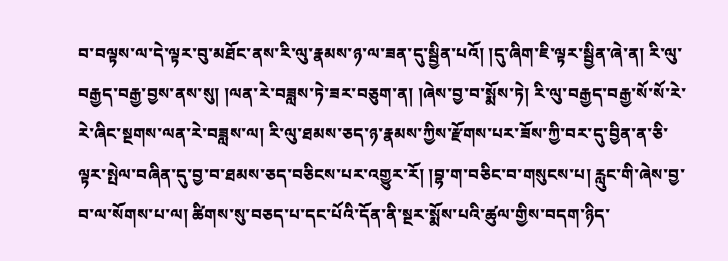བ་བལྟས་ལ་དེ་ལྟར་བུ་མཐོང་ནས་རི་ལུ་རྣམས་ཉ་ལ་ཟན་དུ་སྦྱིན་པའོ། །དུ་ཞིག་ཇི་ལྟར་སྦྱིན་ཞེ་ན། རི་ལུ་བརྒྱད་བརྒྱ་བྱས་ནས་སུ། །ལན་རེ་བཟླས་ཏེ་ཟར་བཅུག་ན། །ཞེས་བྱ་བ་སྨོས་ཏེ། རི་ལུ་བརྒྱད་བརྒྱ་སོ་སོ་རེ་རེ་ཞིང་སྔགས་ལན་རེ་བཟླས་ལ། རི་ལུ་ཐམས་ཅད་ཉ་རྣམས་ཀྱིས་རྫོགས་པར་ཟོས་ཀྱི་བར་དུ་བྱིན་ན་ཅི་ལྟར་སྤེལ་བཞིན་དུ་བྱ་བ་ཐམས་ཅད་བཅིངས་པར་འགྱུར་རོ། །བྷ་ག་བཅིང་བ་གསུངས་པ། རླུང་གི་ཞེས་བྱ་བ་ལ་སོགས་པ་ལ། ཚིགས་སུ་བཅད་པ་དང་པོའི་དོན་ནི་སྔར་སྨོས་པའི་ཚུལ་གྱིས་བདག་ཉིད་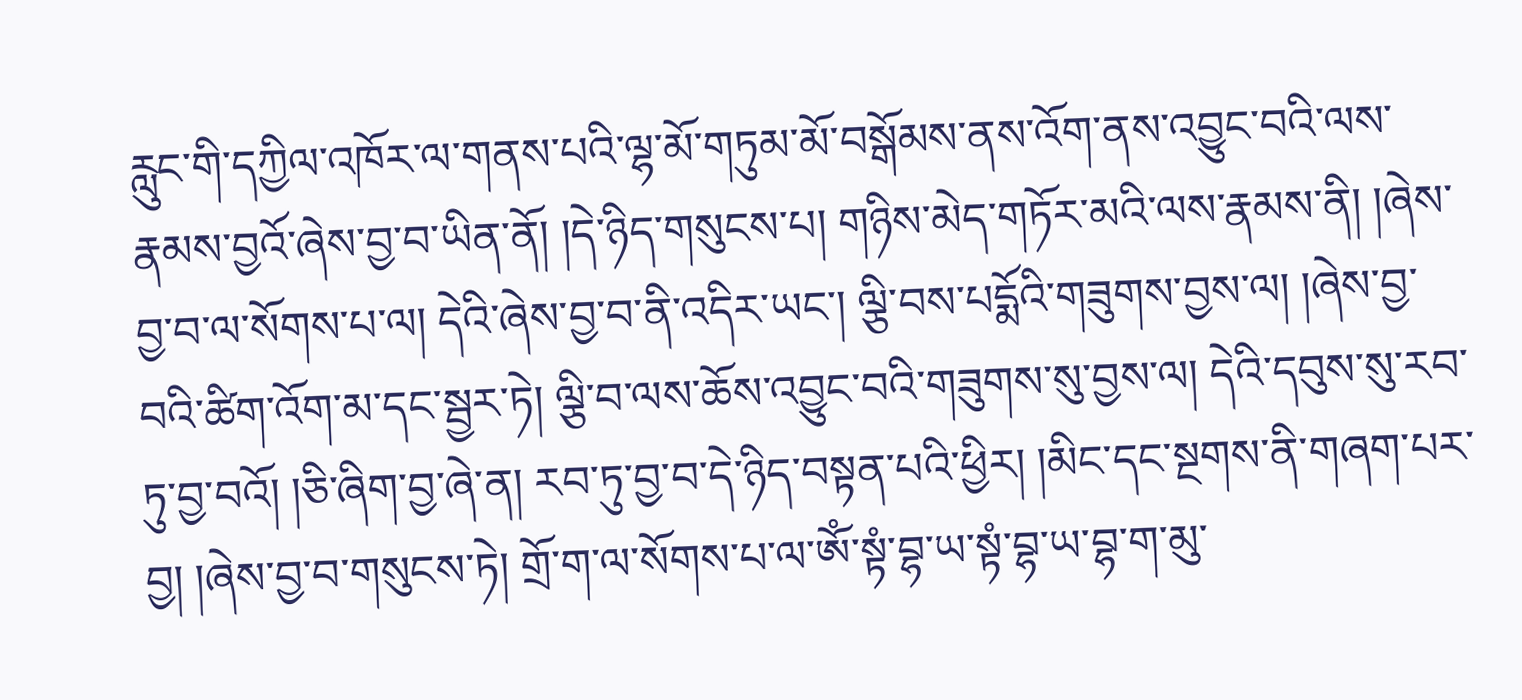རླུང་གི་དཀྱིལ་འཁོར་ལ་གནས་པའི་ལྷ་མོ་གཏུམ་མོ་བསྒོམས་ནས་འོག་ནས་འབྱུང་བའི་ལས་རྣམས་བྱའོ་ཞེས་བྱ་བ་ཡིན་ནོ། །དེ་ཉིད་གསུངས་པ། གཉིས་མེད་གཏོར་མའི་ལས་རྣམས་ནི། །ཞེས་བྱ་བ་ལ་སོགས་པ་ལ། དེའི་ཞེས་བྱ་བ་ནི་འདིར་ཡང་། ལྕི་བས་པདྨོའི་གཟུགས་བྱས་ལ། །ཞེས་བྱ་བའི་ཚིག་འོག་མ་དང་སྦྱར་ཏེ། ལྕི་བ་ལས་ཆོས་འབྱུང་བའི་གཟུགས་སུ་བྱས་ལ། དེའི་དབུས་སུ་རབ་ཏུ་བྱ་བའོ། །ཅི་ཞིག་བྱ་ཞེ་ན། རབ་ཏུ་བྱ་བ་དེ་ཉིད་བསྟན་པའི་ཕྱིར། །མིང་དང་སྔགས་ནི་གཞག་པར་བྱ། །ཞེས་བྱ་བ་གསུངས་ཏེ། གྲོ་ག་ལ་སོགས་པ་ལ་ཨོཾ་སྟཾ་བྷ་ཡ་སྟཾ་བྷ་ཡ་བྷ་ག་མུ་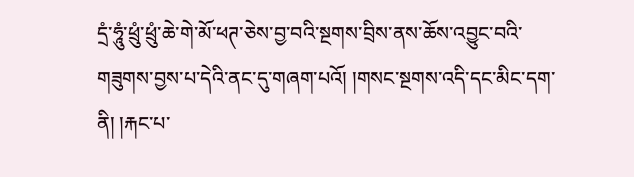དྲཾ་ཧཱུཾ་ཕྲུཾ་ཕྲུཾ་ཆེ་གེ་མོ་ཕཊ་ཅེས་བྱ་བའི་སྔགས་བྲིས་ནས་ཆོས་འབྱུང་བའི་གཟུགས་བྱས་པ་དེའི་ནང་དུ་གཞག་པའོ། །གསང་སྔགས་འདི་དང་མིང་དག་ནི། །རྐང་པ་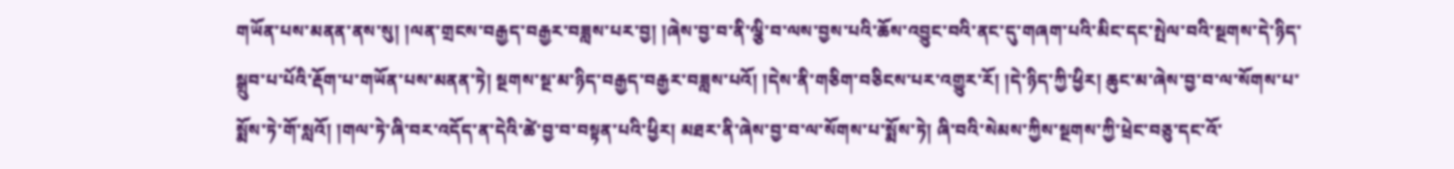གཡོན་པས་མནན་ནས་སུ། །ལན་གྲངས་བརྒྱད་བརྒྱར་བཟླས་པར་བྱ། །ཞེས་བྱ་བ་ནི་ལྕི་བ་ལས་བྱས་པའི་ཆོས་འབྱུང་བའི་ནང་དུ་གཞག་པའི་མིང་དང་སྤེལ་བའི་སྔགས་དེ་ཉིད་སྒྲུབ་པ་པོའི་རྡོག་པ་གཡོན་པས་མནན་ཏེ། སྔགས་སྔ་མ་ཉིད་བརྒྱད་བརྒྱར་བཟླས་པའོ། །དེས་ནི་གཅིག་བཅིངས་པར་འགྱུར་རོ། །དེ་ཉིད་ཀྱི་ཕྱིར། ཆུང་མ་ཞེས་བྱ་བ་ལ་སོགས་པ་སྨོས་ཏེ་གོ་སླའོ། །གལ་ཏེ་ཞི་བར་འདོད་ན་དེའི་ཚེ་བྱ་བ་བསྟན་པའི་ཕྱིར། མཐར་ནི་ཞེས་བྱ་བ་ལ་སོགས་པ་སྨོས་ཏེ། ཞི་བའི་སེམས་ཀྱིས་སྔགས་ཀྱི་ཕྲེང་བཅུ་དང་འོ་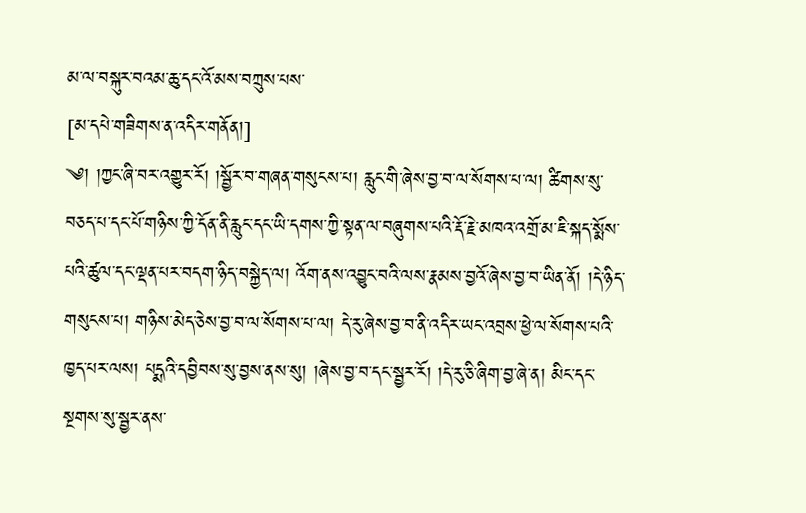མ་ལ་བསྐུར་བའམ་ཆུ་དང་འོ་མས་བཀྲུས་པས་
[མ་དཔེ་གཟིགས་ན་འདིར་གནོན།]
༄། །ཀྱང་ཞི་བར་འགྱུར་རོ། །སྦྱོར་བ་གཞན་གསུངས་པ། རླུང་གི་ཞེས་བྱ་བ་ལ་སོགས་པ་ལ། ཚིགས་སུ་བཅད་པ་དང་པོ་གཉིས་ཀྱི་དོན་ནི་རླུང་དང་ཡི་དགས་ཀྱི་སྟན་ལ་བཞུགས་པའི་རྡོ་རྗེ་མཁའ་འགྲོ་མ་ཇི་སྐད་སྨོས་པའི་ཚུལ་དང་ལྡན་པར་བདག་ཉིད་བསྐྱེད་ལ། འོག་ནས་འབྱུང་བའི་ལས་རྣམས་བྱའོ་ཞེས་བྱ་བ་ཡིན་ནོ། །དེ་ཉིད་གསུངས་པ། གཉིས་མེད་ཅེས་བྱ་བ་ལ་སོགས་པ་ལ། དེ་རུ་ཞེས་བྱ་བ་ནི་འདིར་ཡང་འབྲས་ཕྱེ་ལ་སོགས་པའི་ཁྱད་པར་ལས། པདྨའི་དབྱིབས་སུ་བྱས་ནས་སུ། །ཞེས་བྱ་བ་དང་སྦྱར་རོ། །དེ་རུ་ཅི་ཞིག་བྱ་ཞེ་ན། མིང་དང་སྔགས་སུ་སྦྱར་ནས་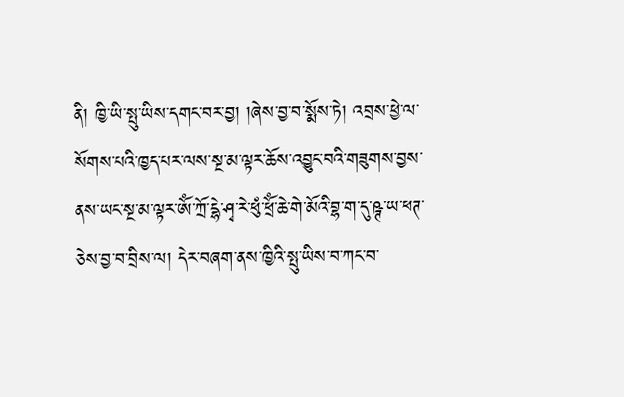ནི། ཁྱི་ཡི་སྤུ་ཡིས་དགང་བར་བྱ། །ཞེས་བྱ་བ་སྨོས་ཏེ། འབྲས་ཕྱེ་ལ་སོགས་པའི་ཁྱད་པར་ལས་སྔ་མ་ལྟར་ཆོས་འབྱུང་བའི་གཟུགས་བྱས་ནས་ཡང་སྔ་མ་ལྟར་ཨོཾ་ཀྲོ་དྷེ་ཤྭ་རེ་ཕུཾ་ཕྲོཾ་ཆེ་གེ་མོའི་བྷ་ག་དུ་ཥྚ་ཡ་ཕཊ་ཅེས་བྱ་བ་བྲིས་ལ། དེར་བཞག་ནས་ཁྱིའི་སྤུ་ཡིས་བ་ཀང་བ་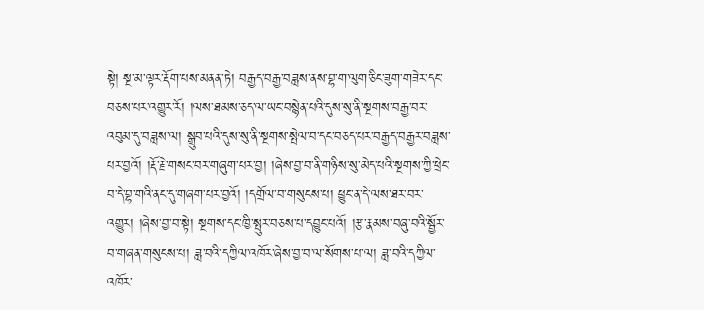སྟེ། སྔ་མ་ལྟར་རྡོག་པས་མནན་ཏེ། བརྒྱད་བརྒྱ་བཟླས་ནས་བྷ་ག་ལུག་ཅིང་ཟུག་གཟེར་དང་བཅས་པར་འགྱུར་རོ། །ལས་ཐམས་ཅད་ལ་ཡང་བསྙེན་པའི་དུས་སུ་ནི་སྔགས་བརྒྱ་བར་འབུམ་དུ་བཟླས་ལ། སྒྲུབ་པའི་དུས་སུ་ནི་སྔགས་སྤེལ་བ་དང་བཅད་པར་བརྒྱད་བརྒྱར་བཟླས་པར་བྱའོ། །རྡོ་རྗེ་གསང་བར་གཞུག་པར་བྱ། །ཞེས་བྱ་བ་ནི་གཉིས་སུ་མེད་པའི་སྔགས་ཀྱི་ཕྲེང་བ་དེ་བྷ་གའི་ནང་དུ་གཞག་པར་བྱའོ། །དགྲོལ་བ་གསུངས་པ། ཕྱུང་ན་དེ་ལས་ཐར་བར་འགྱུར། །ཞེས་བྱ་བ་སྟེ། སྔགས་དང་ཁྱི་སྤུར་བཅས་པ་དབྱུང་པའོ། །རྩ་རྣམས་བཞུ་བའི་སྦྱོར་བ་གཞན་གསུངས་པ། ཟླ་བའི་དཀྱིལ་འཁོར་ཞེས་བྱ་བ་ལ་སོགས་པ་ལ། ཟླ་བའི་དཀྱིལ་འཁོར་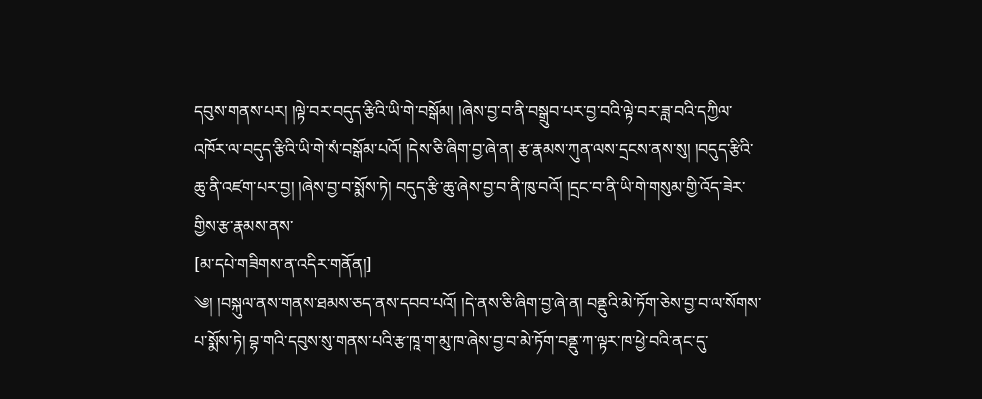དབུས་གནས་པར། །ལྟེ་བར་བདུད་རྩིའི་ཡི་གེ་བསྒོམ། །ཞེས་བྱ་བ་ནི་བསྒྲུབ་པར་བྱ་བའི་ལྟེ་བར་ཟླ་བའི་དཀྱིལ་འཁོར་ལ་བདུད་རྩིའི་ཡི་གེ་སཾ་བསྒོམ་པའོ། །དེས་ཅི་ཞིག་བྱ་ཞེ་ན། རྩ་རྣམས་ཀུན་ལས་དྲངས་ནས་སུ། །བདུད་རྩིའི་ཆུ་ནི་འཛག་པར་བྱ། །ཞེས་བྱ་བ་སྨོས་ཏེ། བདུད་རྩི་ཆུ་ཞེས་བྱ་བ་ནི་ཁུ་བའོ། །དྲང་བ་ནི་ཡི་གེ་གསུམ་གྱི་འོད་ཟེར་གྱིས་རྩ་རྣམས་ནས་
[མ་དཔེ་གཟིགས་ན་འདིར་གནོན།]
༄། །བསྐུལ་ནས་གནས་ཐམས་ཅད་ནས་དབབ་པའོ། །དེ་ནས་ཅི་ཞིག་བྱ་ཞེ་ན། བནྡུའི་མེ་ཏོག་ཅེས་བྱ་བ་ལ་སོགས་པ་སྨོས་ཏེ། བྷ་གའི་དབུས་སུ་གནས་པའི་རྩ་ཁཱ་ག་མུ་ཁ་ཞེས་བྱ་བ་མེ་ཏོག་བནྡུ་ཀ་ལྟར་ཁ་ཕྱེ་བའི་ནང་དུ་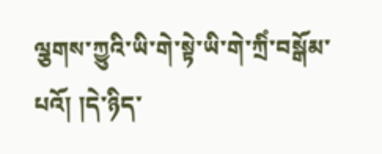ལྕགས་ཀྱུའི་ཡི་གེ་སྟེ་ཡི་གེ་ཀྲིཾ་བསྒོམ་པའོ། །དེ་ཉིད་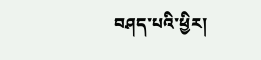བཤད་པའི་ཕྱིར།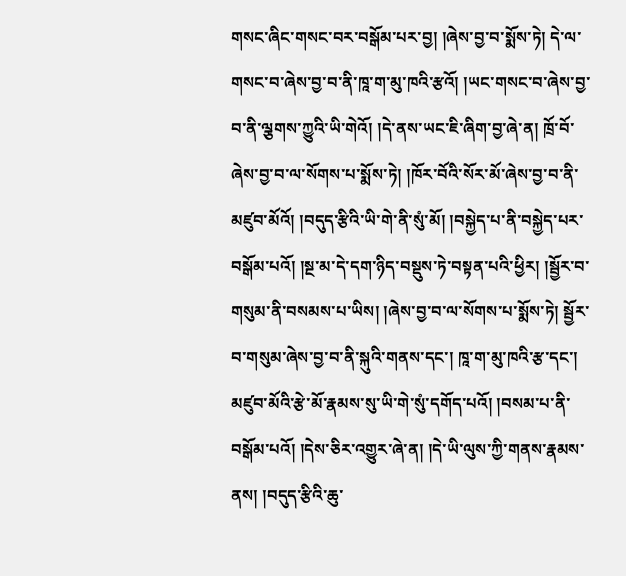གསང་ཞིང་གསང་བར་བསྒོམ་པར་བྱ། །ཞེས་བྱ་བ་སྨོས་ཏེ། དེ་ལ་གསང་བ་ཞེས་བྱ་བ་ནི་ཁཱ་ག་མུ་ཁའི་རྩའོ། །ཡང་གསང་བ་ཞེས་བྱ་བ་ནི་ལྕགས་ཀྱུའི་ཡི་གེའོ། །དེ་ནས་ཡང་ཇི་ཞིག་བྱ་ཞེ་ན། ཁྲོ་བོ་ཞེས་བྱ་བ་ལ་སོགས་པ་སྨོས་ཏེ། །ཁོར་བོའི་སོར་མོ་ཞེས་བྱ་བ་ནི་མཛུབ་མོའོ། །བདུད་རྩིའི་ཡི་གེ་ནི་སུཾ་མོ། །བསྐྱེད་པ་ནི་བསྐྱེད་པར་བསྒོམ་པའོ། །སྔ་མ་དེ་དག་ཉིད་བསྡུས་ཏེ་བསྟན་པའི་ཕྱིར། །སྦྱོར་བ་གསུམ་ནི་བསམས་པ་ཡིས། །ཞེས་བྱ་བ་ལ་སོགས་པ་སྨོས་ཏེ། སྦྱོར་བ་གསུམ་ཞེས་བྱ་བ་ནི་སྐུའི་གནས་དང་། ཁཱ་ག་མུ་ཁའི་རྩ་དང་། མཛུབ་མོའི་རྩེ་མོ་རྣམས་སུ་ཡི་གེ་སུཾ་དགོད་པའོ། །བསམ་པ་ནི་བསྒོམ་པའོ། །དེས་ཅིར་འགྱུར་ཞེ་ན། །དེ་ཡི་ལུས་ཀྱི་གནས་རྣམས་ནས། །བདུད་རྩིའི་ཆུ་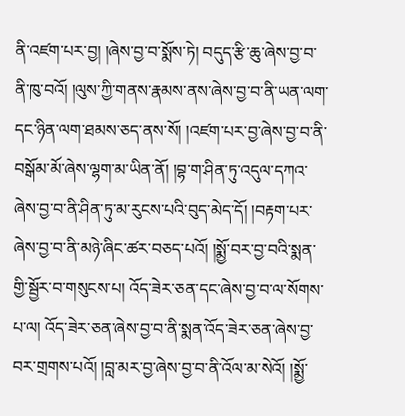ནི་འཛག་པར་བྱ། །ཞེས་བྱ་བ་སྨོས་ཏེ། བདུད་རྩི་ཆུ་ཞེས་བྱ་བ་ནི་ཁུ་བའོ། །ལུས་ཀྱི་གནས་རྣམས་ནས་ཞེས་བྱ་བ་ནི་ཡན་ལག་དང་ཉིན་ལག་ཐམས་ཅད་ནས་སོ། །འཛག་པར་བྱ་ཞེས་བྱ་བ་ནི་བསྒོམ་མོ་ཞེས་ལྷག་མ་ཡིན་ནོ། །བྷ་ག་ཤིན་ཏུ་འདུལ་དཀའ་ཞེས་བྱ་བ་ནི་ཤིན་ཏུ་མ་རུངས་པའི་བུད་མེད་དོ། །བརྟག་པར་ཞེས་བྱ་བ་ནི་མཉེ་ཞིང་ཚར་བཅད་པའོ། །སྨྱོ་བར་བྱ་བའི་སྨན་གྱི་སྦྱོར་བ་གསུངས་པ། འོད་ཟེར་ཅན་དང་ཞེས་བྱ་བ་ལ་སོགས་པ་ལ། འོད་ཟེར་ཅན་ཞེས་བྱ་བ་ནི་སྨན་འོད་ཟེར་ཅན་ཞེས་བྱ་བར་གྲགས་པའོ། །བླ་མར་བྱ་ཞེས་བྱ་བ་ནི་འོལ་མ་སེའོ། །སྨྱོ་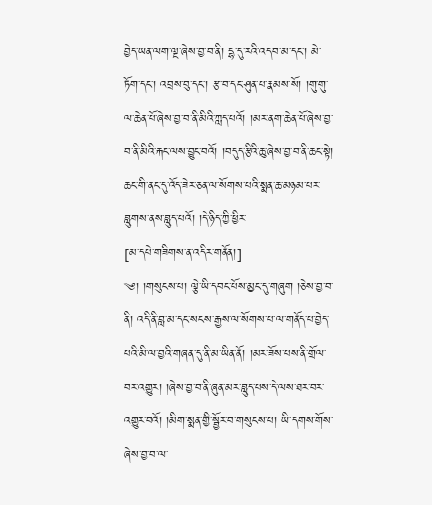བྱེད་ཡན་ལག་ལྔ་ཞེས་བྱ་བ་ནི། དྷ་དུ་རའི་འདབ་མ་དང་། མེ་ཏོག་དང་། འབྲས་བུ་དང་། རྩ་བ་དང་ཤུན་པ་རྣམས་སོ། །གུ་གུ་ལ་ཆེན་པོ་ཞེས་བྱ་བ་ནི་མིའི་ཀླད་པའོ། །མར་ནག་ཆེན་པོ་ཞེས་བྱ་བ་ནི་མིའི་རྐང་ལས་བྱུང་བའོ། །བདུད་རྩིའི་ཆུ་ཞེས་བྱ་བ་ནི་ཆང་སྟེ། ཆང་གི་ནང་དུ་འོད་ཟེར་ཅན་ལ་སོགས་པའི་སྨན་ཆ་མཉམ་པར་བླུགས་ནས་བླུད་པའོ། །དེ་ཉིད་ཀྱི་ཕྱིར་
[མ་དཔེ་གཟིགས་ན་འདིར་གནོན།]
༄། །གསུངས་པ། ལྕེ་ཡི་དབང་པོས་མྱང་དུ་གཞུག །ཅེས་བྱ་བ་ནི། འདི་ནི་བླ་མ་དང་སངས་རྒྱས་ལ་སོགས་པ་ལ་གནོད་པ་བྱེད་པའི་མི་ལ་བྱའི་གཞན་དུ་ནི་མ་ཡིན་ནོ། །མར་ཟོས་པས་ནི་གྲོལ་བར་འགྱུར། །ཞེས་བྱ་བ་ནི་ཞུན་མར་བླུད་པས་དེ་ལས་ཐར་བར་འགྱུར་བའོ། །མིག་སྨན་གྱི་སྦྱོར་བ་གསུངས་པ། ཡི་དགས་གོས་ཞེས་བྱ་བ་ལ་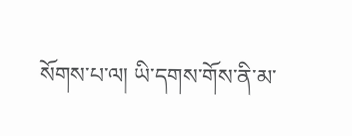སོགས་པ་ལ། ཡི་དགས་གོས་ནི་མ་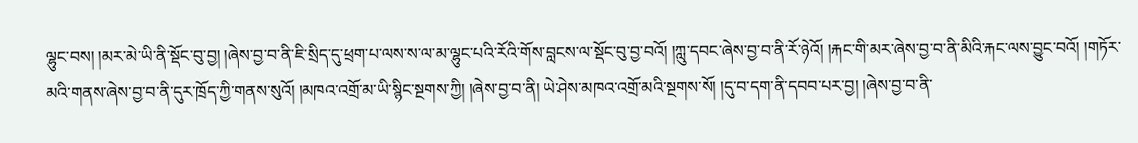ལྷུང་བས། །མར་མེ་ཡི་ནི་སྡོང་བུ་བྱ། །ཞེས་བྱ་བ་ནི་ཇི་སྲིད་དུ་ཕྲག་པ་ལས་ས་ལ་མ་ལྷུང་པའི་རོའི་གོས་བླངས་ལ་སྡོང་བུ་བྱ་བའོ། །ཀླུ་དབང་ཞེས་བྱ་བ་ནི་རོ་ཉེའོ། །རྐང་གི་མར་ཞེས་བྱ་བ་ནི་མིའི་རྐང་ལས་བྱུང་བའོ། །གཏོར་མའི་གནས་ཞེས་བྱ་བ་ནི་དུར་ཁྲོད་ཀྱི་གནས་སུའོ། །མཁའ་འགྲོ་མ་ཡི་སྙིང་སྔགས་ཀྱི། །ཞེས་བྱ་བ་ནི། ཡེ་ཤེས་མཁའ་འགྲོ་མའི་སྔགས་སོ། །དུ་བ་དག་ནི་དབབ་པར་བྱ། །ཞེས་བྱ་བ་ནི་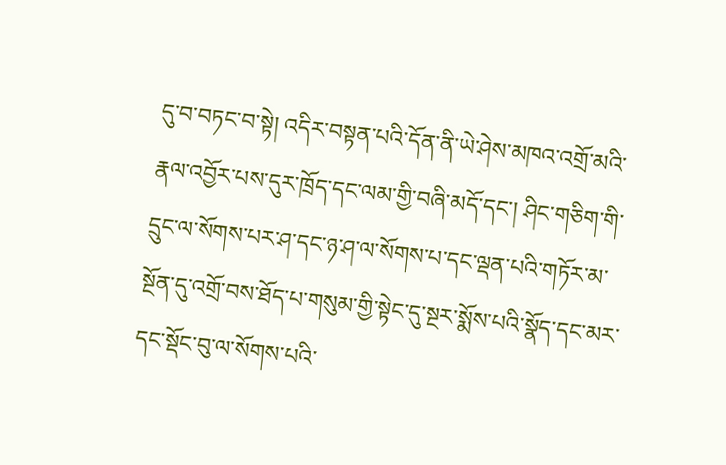དུ་བ་བཏང་བ་སྟེ། འདིར་བསྟན་པའི་དོན་ནི་ཡེ་ཤེས་མཁའ་འགྲོ་མའི་རྣལ་འབྱོར་པས་དུར་ཁྲོད་དང་ལམ་གྱི་བཞི་མདོ་དང་། ཤིང་གཅིག་གི་དྲུང་ལ་སོགས་པར་ཤ་དང་ཉ་ཤ་ལ་སོགས་པ་དང་ལྡན་པའི་གཏོར་མ་སྔོན་དུ་འགྲོ་བས་ཐོད་པ་གསུམ་གྱི་སྟེང་དུ་སྔར་སྨོས་པའི་སྣོད་དང་མར་དང་སྡོང་བུ་ལ་སོགས་པའི་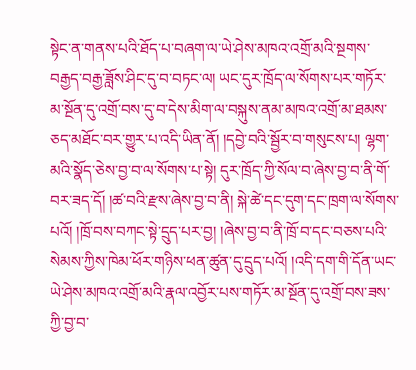སྟེང་ན་གནས་པའི་ཐོད་པ་བཞག་ལ་ཡེ་ཤེས་མཁའ་འགྲོ་མའི་སྔགས་བརྒྱད་བརྒྱ་ཟློས་ཤིང་དུ་བ་བཏང་ལ། ཡང་དུར་ཁྲོད་ལ་སོགས་པར་གཏོར་མ་སྔོན་དུ་འགྲོ་བས་དུ་བ་དེས་མིག་ལ་བསྐུས་ནམ་མཁའ་འགྲོ་མ་ཐམས་ཅད་མཐོང་བར་གྱུར་པ་འདི་ཡིན་ནོ། །དབྱེ་བའི་སྦྱོར་བ་གསུངས་པ། ལྷག་མའི་སྣོད་ཅེས་བྱ་བ་ལ་སོགས་པ་སྟེ། དུར་ཁྲོད་ཀྱི་སོལ་བ་ཞེས་བྱ་བ་ནི་གོ་བར་ཟད་དོ། །ཚ་བའི་རྫས་ཞེས་བྱ་བ་ནི། སྐེ་ཚེ་དང་དུག་དང་ཁྲག་ལ་སོགས་པའོ། །ཁྲོ་བས་བཀང་སྟེ་དྲུད་པར་བྱ། །ཞེས་བྱ་བ་ནི་ཁྲོ་བ་དང་བཅས་པའི་སེམས་ཀྱིས་ཁེམ་ཕོར་གཉིས་ཕན་ཚུན་དུ་དྲུད་པའོ། །འདི་དག་གི་དོན་ཡང་ཡེ་ཤེས་མཁའ་འགྲོ་མའི་རྣལ་འབྱོར་པས་གཏོར་མ་སྔོན་དུ་འགྲོ་བས་ཟས་ཀྱི་བྱ་བ་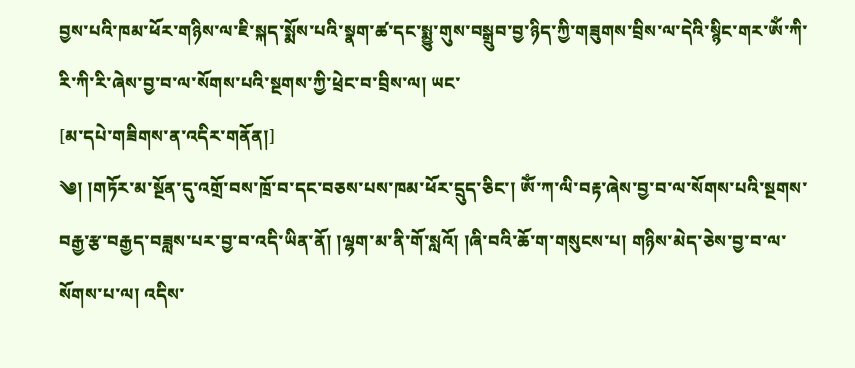བྱས་པའི་ཁམ་ཕོར་གཉིས་ལ་ཇི་སྐད་སྨོས་པའི་སྣག་ཚ་དང་སྨྱུ་གུས་བསྒྲུབ་བྱ་ཉིད་ཀྱི་གཟུགས་བྲིས་ལ་དེའི་སྙིང་གར་ཨོཾ་ཀི་རི་ཀི་རི་ཞེས་བྱ་བ་ལ་སོགས་པའི་སྔགས་ཀྱི་ཕྲེང་བ་བྲིས་ལ། ཡང་
[མ་དཔེ་གཟིགས་ན་འདིར་གནོན།]
༄། །གཏོར་མ་སྔོན་དུ་འགྲོ་བས་ཁྲོ་བ་དང་བཅས་པས་ཁམ་ཕོར་དྲུད་ཅིང་། ཨོཾ་ཀ་ལི་བརྟ་ཞེས་བྱ་བ་ལ་སོགས་པའི་སྔགས་བརྒྱ་རྩ་བརྒྱད་བཟླས་པར་བྱ་བ་འདི་ཡིན་ནོ། །ལྷག་མ་ནི་གོ་སླའོ། །ཞི་བའི་ཆོ་ག་གསུངས་པ། གཉིས་མེད་ཅེས་བྱ་བ་ལ་སོགས་པ་ལ། འདིས་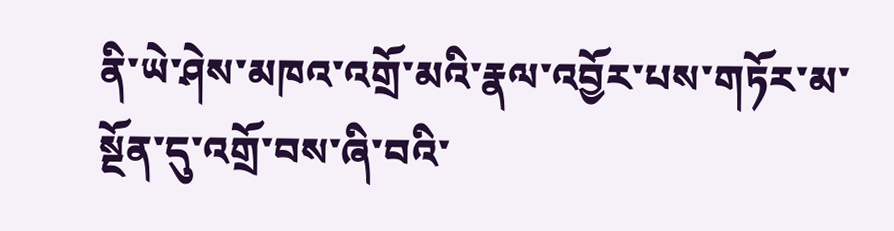ནི་ཡེ་ཤེས་མཁའ་འགྲོ་མའི་རྣལ་འབྱོར་པས་གཏོར་མ་སྔོན་དུ་འགྲོ་བས་ཞི་བའི་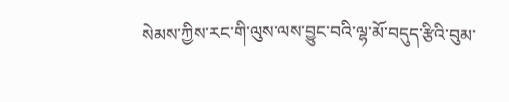སེམས་ཀྱིས་རང་གི་ལུས་ལས་བྱུང་བའི་ལྷ་མོ་བདུད་རྩིའི་བུམ་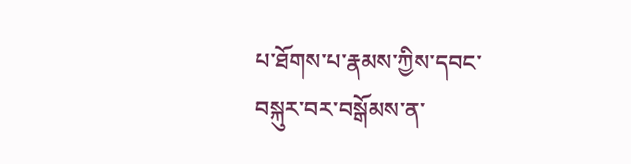པ་ཐོགས་པ་རྣམས་ཀྱིས་དབང་བསྐུར་བར་བསྒོམས་ན་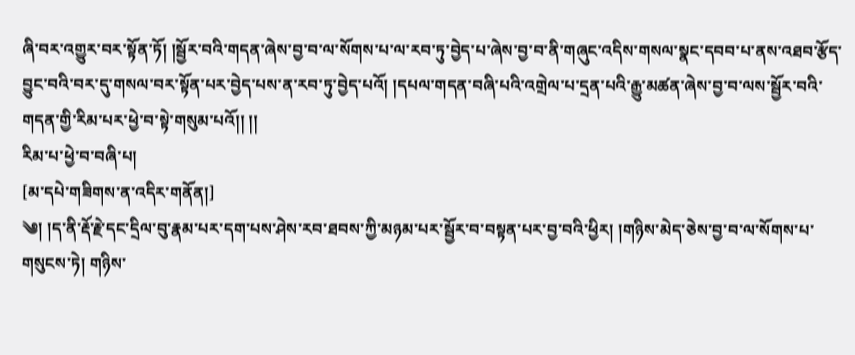ཞི་བར་འགྱུར་བར་སྟོན་ཏོ། །སྦྱོར་བའི་གདན་ཞེས་བྱ་བ་ལ་སོགས་པ་ལ་རབ་ཏུ་བྱེད་པ་ཞེས་བྱ་བ་ནི་གཞུང་འདིས་གསལ་སྣང་དབབ་པ་ནས་འཐབ་རྩོད་བྱུང་བའི་བར་དུ་གསལ་བར་སྟོན་པར་བྱེད་པས་ན་རབ་ཏུ་བྱེད་པའོ། །དཔལ་གདན་བཞི་པའི་འགྲེལ་པ་དྲན་པའི་རྒྱུ་མཚན་ཞེས་བྱ་བ་ལས་སྦྱོར་བའི་གདན་གྱི་རིམ་པར་ཕྱེ་བ་སྟེ་གསུམ་པའོ།། །།
རིམ་པ་ཕྱེ་བ་བཞི་པ།
[མ་དཔེ་གཟིགས་ན་འདིར་གནོན།]
༄། །ད་ནི་རྡོ་རྗེ་དང་དྲིལ་བུ་རྣམ་པར་དག་པས་ཤེས་རབ་ཐབས་ཀྱི་མཉམ་པར་སྦྱོར་བ་བསྟན་པར་བྱ་བའི་ཕྱིར། །གཉིས་མེད་ཅེས་བྱ་བ་ལ་སོགས་པ་གསུངས་ཏེ། གཉིས་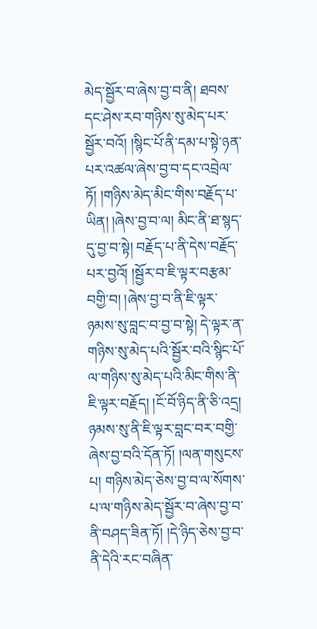མེད་སྦྱོར་བ་ཞེས་བྱ་བ་ནི། ཐབས་དང་ཤེས་རབ་གཉིས་སུ་མེད་པར་སྦྱོར་བའོ། །སྙིང་པོ་ནི་དམ་པ་སྟེ་ཉན་པར་འཚལ་ཞེས་བྱ་བ་དང་འབྲེལ་ཏོ། །གཉིས་མེད་མིང་གིས་བརྗོད་པ་ཡིན། །ཞེས་བྱ་བ་ལ། མིང་ནི་ཐ་སྙད་དུ་བྱ་བ་སྟེ། བརྗོད་པ་ནི་དེས་བརྗོད་པར་བྱའོ། །སྦྱོར་བ་ཇི་ལྟར་བརྩམ་བགྱི་བ། །ཞེས་བྱ་བ་ནི་ཇི་ལྟར་ཉམས་སུ་བླང་བ་བྱ་བ་སྟེ། དེ་ལྟར་ན་གཉིས་སུ་མེད་པའི་སྦྱོར་བའི་སྙིང་པོ་ལ་གཉིས་སུ་མེད་པའི་མིང་གིས་ནི་ཇི་ལྟར་བརྗོད། །ངོ་བོ་ཉིད་ནི་ཅི་འདྲ། ཉམས་སུ་ནི་ཇི་ལྟར་བླང་བར་བགྱི་ཞེས་བྱ་བའི་དོན་ཏོ། །ལན་གསུངས་པ། གཉིས་མེད་ཅེས་བྱ་བ་ལ་སོགས་པ་ལ་གཉིས་མེད་སྦྱོར་བ་ཞེས་བྱ་བ་ནི་བཤད་ཟིན་ཏོ། །དེ་ཉིད་ཅེས་བྱ་བ་ནི་དེའི་རང་བཞིན་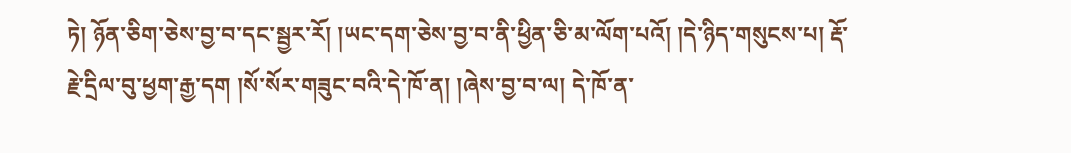ཏེ། ཉོན་ཅིག་ཅེས་བྱ་བ་དང་སྦྱར་རོ། །ཡང་དག་ཅེས་བྱ་བ་ནི་ཕྱིན་ཅི་མ་ལོག་པའོ། །དེ་ཉིད་གསུངས་པ། རྡོ་རྗེ་དྲིལ་བུ་ཕྱག་རྒྱ་དག །སོ་སོར་གཟུང་བའི་དེ་ཁོ་ན། །ཞེས་བྱ་བ་ལ། དེ་ཁོ་ན་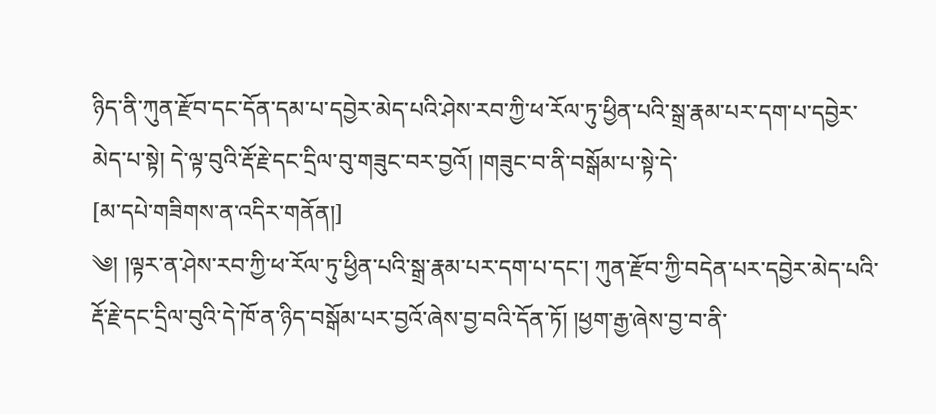ཉིད་ནི་ཀུན་རྫོབ་དང་དོན་དམ་པ་དབྱེར་མེད་པའི་ཤེས་རབ་ཀྱི་ཕ་རོལ་ཏུ་ཕྱིན་པའི་སྒྲ་རྣམ་པར་དག་པ་དབྱེར་མེད་པ་སྟེ། དེ་ལྟ་བུའི་རྡོ་རྗེ་དང་དྲིལ་བུ་གཟུང་བར་བྱའོ། །གཟུང་བ་ནི་བསྒོམ་པ་སྟེ་དེ་
[མ་དཔེ་གཟིགས་ན་འདིར་གནོན།]
༄། །ལྟར་ན་ཤེས་རབ་ཀྱི་ཕ་རོལ་ཏུ་ཕྱིན་པའི་སྒྲ་རྣམ་པར་དག་པ་དང་། ཀུན་རྫོབ་ཀྱི་བདེན་པར་དབྱེར་མེད་པའི་རྡོ་རྗེ་དང་དྲིལ་བུའི་དེ་ཁོ་ན་ཉིད་བསྒོམ་པར་བྱའོ་ཞེས་བྱ་བའི་དོན་ཏོ། །ཕྱག་རྒྱ་ཞེས་བྱ་བ་ནི་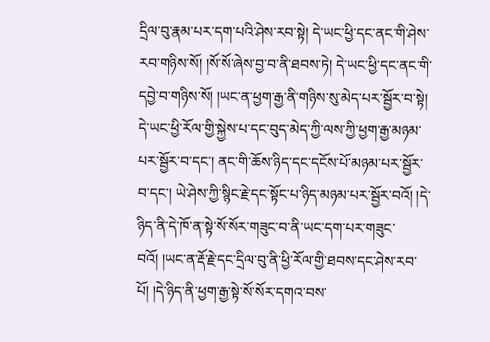དྲིལ་བུ་རྣམ་པར་དག་པའི་ཤེས་རབ་སྟེ། དེ་ཡང་ཕྱི་དང་ནང་གི་ཤེས་རབ་གཉིས་སོ། །སོ་སོ་ཞེས་བྱ་བ་ནི་ཐབས་ཏེ། དེ་ཡང་ཕྱི་དང་ནང་གི་དབྱེ་བ་གཉིས་སོ། །ཡང་ན་ཕྱག་རྒྱ་ནི་གཉིས་སུ་མེད་པར་སྦྱོར་བ་སྟེ། དེ་ཡང་ཕྱི་རོལ་གྱི་སྐྱེས་པ་དང་བུད་མེད་ཀྱི་ལས་ཀྱི་ཕྱག་རྒྱ་མཉམ་པར་སྦྱོར་བ་དང་། ནང་གི་ཆོས་ཉིད་དང་དངོས་པོ་མཉམ་པར་སྦྱོར་བ་དང་། ཡེ་ཤེས་ཀྱི་སྙིང་རྗེ་དང་སྟོང་པ་ཉིད་མཉམ་པར་སྦྱོར་བའོ། །དེ་ཉིད་ནི་དེ་ཁོ་ན་སྟེ་སོ་སོར་གཟུང་བ་ནི་ཡང་དག་པར་གཟུང་བའོ། །ཡང་ན་རྡོ་རྗེ་དང་དྲིལ་བུ་ནི་ཕྱི་རོལ་གྱི་ཐབས་དང་ཤེས་རབ་པོ། །དེ་ཉིད་ནི་ཕྱག་རྒྱ་སྟེ་སོ་སོར་དགའ་བས་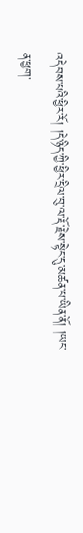འདེབས་པའི་ཕྱིར་རོ། །དེ་ཉིད་ཀྱི་ཕྱིར་དྲིལ་བུ་ལ་རྡོ་རྗེས་སྟེང་དུ་མཚན་པ་ཡིན་ནོ། །ཡང་ན་ཕྱག་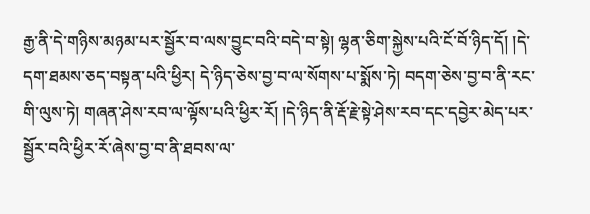རྒྱ་ནི་དེ་གཉིས་མཉམ་པར་སྦྱོར་བ་ལས་བྱུང་བའི་བདེ་བ་སྟེ། ལྷན་ཅིག་སྐྱེས་པའི་ངོ་བོ་ཉིད་དོ། །དེ་དག་ཐམས་ཅད་བསྟན་པའི་ཕྱིར། དེ་ཉིད་ཅེས་བྱ་བ་ལ་སོགས་པ་སྨོས་ཏེ། བདག་ཅེས་བྱ་བ་ནི་རང་གི་ལུས་ཏེ། གཞན་ཤེས་རབ་ལ་ལྟོས་པའི་ཕྱིར་རོ། །དེ་ཉིད་ནི་རྡོ་རྗེ་སྟེ་ཤེས་རབ་དང་དབྱེར་མེད་པར་སྦྱོར་བའི་ཕྱིར་རོ་ཞེས་བྱ་བ་ནི་ཐབས་ལ་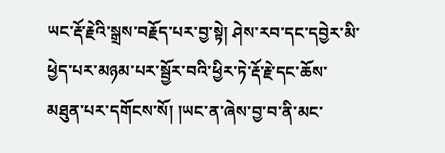ཡང་རྡོ་རྗེའི་སྒྲས་བརྗོད་པར་བྱ་སྟེ། ཤེས་རབ་དང་དབྱེར་མི་ཕྱེད་པར་མཉམ་པར་སྦྱོར་བའི་ཕྱིར་ཏེ་རྡོ་རྗེ་དང་ཆོས་མཐུན་པར་དགོངས་སོ། །ཡང་ན་ཞེས་བྱ་བ་ནི་མང་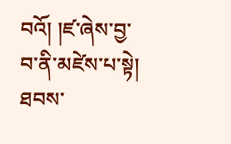བའོ། །ཛ་ཞེས་བྱ་བ་ནི་མཛེས་པ་སྟེ། ཐབས་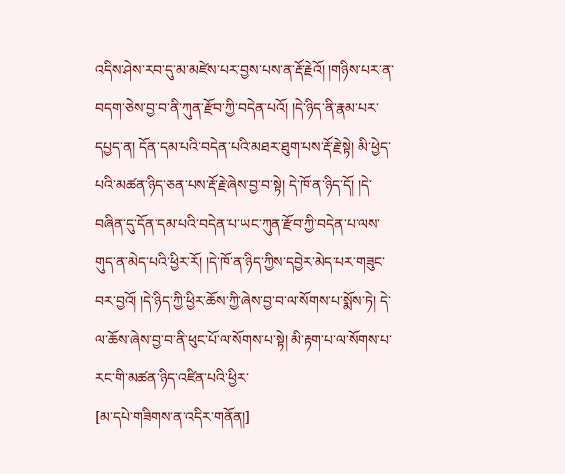འདིས་ཤེས་རབ་དུ་མ་མཛེས་པར་བྱས་པས་ན་རྡོ་རྗེའོ། །གཉིས་པར་ན་བདག་ཅེས་བྱ་བ་ནི་ཀུན་རྫོབ་ཀྱི་བདེན་པའོ། །དེ་ཉིད་ནི་རྣམ་པར་དཔྱད་ན། དོན་དམ་པའི་བདེན་པའི་མཐར་ཐུག་པས་རྡོ་རྗེ་སྟེ། མི་ཕྱེད་པའི་མཚན་ཉིད་ཅན་པས་རྡོ་རྗེ་ཞེས་བྱ་བ་སྟེ། དེ་ཁོ་ན་ཉིད་དོ། །དེ་བཞིན་དུ་དོན་དམ་པའི་བདེན་པ་ཡང་ཀུན་རྫོབ་ཀྱི་བདེན་པ་ལས་གུད་ན་མེད་པའི་ཕྱིར་རོ། །དེ་ཁོ་ན་ཉིད་ཀྱིས་དབྱེར་མེད་པར་གཟུང་བར་བྱའོ། །དེ་ཉིད་ཀྱི་ཕྱིར་ཆོས་ཀྱི་ཞེས་བྱ་བ་ལ་སོགས་པ་སྨོས་ཏེ། དེ་ལ་ཆོས་ཞེས་བྱ་བ་ནི་ཕུང་པོ་ལ་སོགས་པ་སྟེ། མི་རྟག་པ་ལ་སོགས་པ་རང་གི་མཚན་ཉིད་འཛིན་པའི་ཕྱིར་
[མ་དཔེ་གཟིགས་ན་འདིར་གནོན།]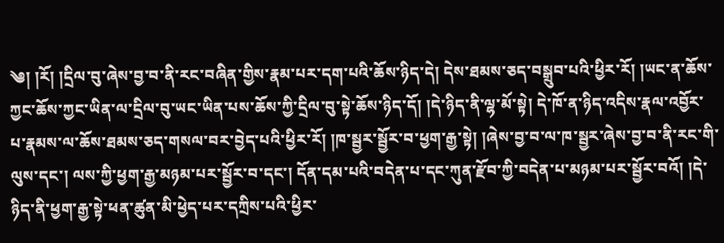༄། །རོ། །དྲིལ་བུ་ཞེས་བྱ་བ་ནི་རང་བཞིན་གྱིས་རྣམ་པར་དག་པའི་ཆོས་ཉིད་དེ། དེས་ཐམས་ཅད་བསྒྲུབ་པའི་ཕྱིར་རོ། །ཡང་ན་ཆོས་ཀྱང་ཆོས་ཀྱང་ཡིན་ལ་དྲིལ་བུ་ཡང་ཡིན་པས་ཆོས་ཀྱི་དྲིལ་བུ་སྟེ་ཆོས་ཉིད་དོ། །དེ་ཉིད་ནི་ལྷ་མོ་སྟེ། དེ་ཁོ་ན་ཉིད་འདིས་རྣལ་འབྱོར་པ་རྣམས་ལ་ཆོས་ཐམས་ཅད་གསལ་བར་བྱེད་པའི་ཕྱིར་རོ། །ཁ་སྦྱར་སྦྱོར་བ་ཕྱག་རྒྱ་སྟེ། །ཞེས་བྱ་བ་ལ་ཁ་སྦྱར་ཞེས་བྱ་བ་ནི་རང་གི་ལུས་དང་། ལས་ཀྱི་ཕྱག་རྒྱ་མཉམ་པར་སྦྱོར་བ་དང་། དོན་དམ་པའི་བདེན་པ་དང་ཀུན་རྫོབ་ཀྱི་བདེན་པ་མཉམ་པར་སྦྱོར་བའོ། །དེ་ཉིད་ནི་ཕྱག་རྒྱ་སྟེ་ཕན་ཚུན་མི་ཕྱེད་པར་དཀྲིས་པའི་ཕྱིར་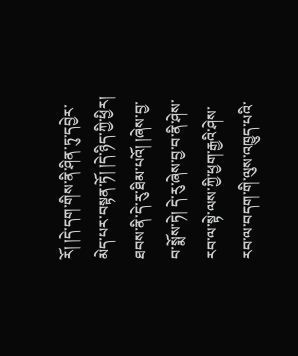རོ། །དེ་དག་གིས་ནི་ཤིན་ཏུ་དབྱེར་མེད་པར་བསྟན་ཏོ། །དེ་ཉིད་ཀྱི་ཕྱིར། ཐབས་ནི་དེ་རུ་ཐིམ་པའོ། །ཞེས་བྱ་བ་སྨོས་ཏེ། དེ་རུ་ཞེས་བྱ་བ་ནི་ཤེས་རབ་ལ་སྟེ་ལས་ཀྱི་ཕྱག་རྒྱའི་ཤེས་རབ་ལ་བདག་གི་ལུས་འཁྱུད་པའི་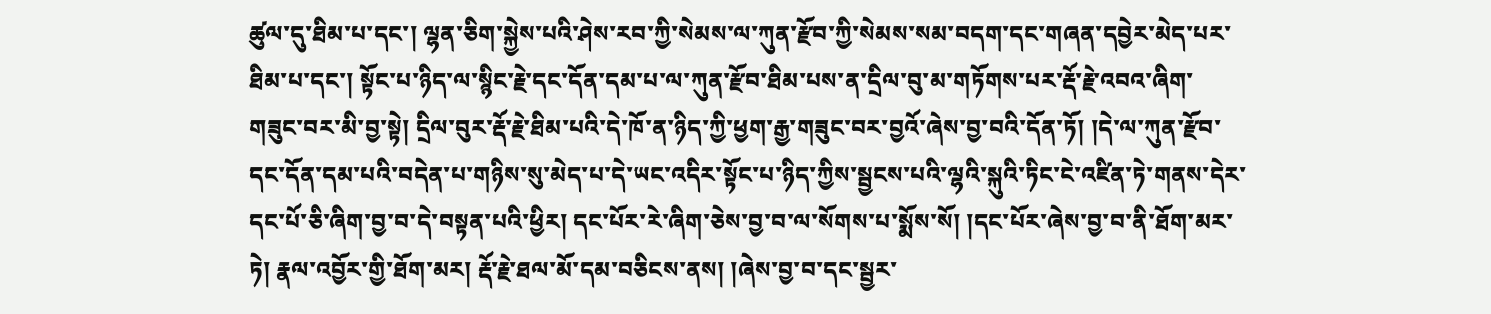ཚུལ་དུ་ཐིམ་པ་དང་། ལྷན་ཅིག་སྐྱེས་པའི་ཤེས་རབ་ཀྱི་སེམས་ལ་ཀུན་རྫོབ་ཀྱི་སེམས་སམ་བདག་དང་གཞན་དབྱེར་མེད་པར་ཐིམ་པ་དང་། སྟོང་པ་ཉིད་ལ་སྙིང་རྗེ་དང་དོན་དམ་པ་ལ་ཀུན་རྫོབ་ཐིམ་པས་ན་དྲིལ་བུ་མ་གཏོགས་པར་རྡོ་རྗེ་འབའ་ཞིག་གཟུང་བར་མི་བྱ་སྟེ། དྲིལ་བུར་རྡོ་རྗེ་ཐིམ་པའི་དེ་ཁོ་ན་ཉིད་ཀྱི་ཕྱག་རྒྱ་གཟུང་བར་བྱའོ་ཞེས་བྱ་བའི་དོན་ཏོ། །དེ་ལ་ཀུན་རྫོབ་དང་དོན་དམ་པའི་བདེན་པ་གཉིས་སུ་མེད་པ་དེ་ཡང་འདིར་སྟོང་པ་ཉིད་ཀྱིས་སྦྱངས་པའི་ལྷའི་སྐུའི་ཏིང་ངེ་འཛིན་ཏེ་གནས་དེར་དང་པོ་ཅི་ཞིག་བྱ་བ་དེ་བསྟན་པའི་ཕྱིར། དང་པོར་རེ་ཞིག་ཅེས་བྱ་བ་ལ་སོགས་པ་སྨོས་སོ། །དང་པོར་ཞེས་བྱ་བ་ནི་ཐོག་མར་ཏེ། རྣལ་འབྱོར་གྱི་ཐོག་མར། རྡོ་རྗེ་ཐལ་མོ་དམ་བཅིངས་ནས། །ཞེས་བྱ་བ་དང་སྦྱར་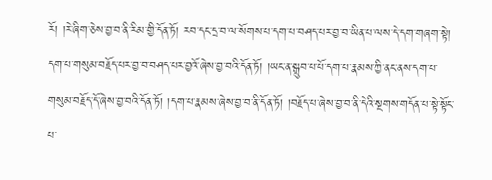རོ། །རེ་ཞིག་ཅེས་བྱ་བ་ནི་རིམ་གྱི་དོན་ཏོ། རབ་དང་དྲ་བ་ལ་སོགས་པ་དག་པ་བཤད་པར་བྱ་བ་ཡིན་པ་ལས་དེ་དག་གཞག་སྟེ། དག་པ་གསུམ་བརྗོད་པར་བྱ་བ་བཤད་པར་བྱའོ་ཞེས་བྱ་བའི་དོན་ཏོ། །ཡང་ན་སྒྲུབ་པ་པོ་དག་པ་རྣམས་ཀྱི་ནང་ནས་དག་པ་གསུམ་བརྗོད་དོ་ཞེས་བྱ་བའི་དོན་ཏོ། །དག་པ་རྣམས་ཞེས་བྱ་བ་ནི་དོན་ཏོ། །བརྗོད་པ་ཞེས་བྱ་བ་ནི་དེའི་སྔགས་གདོན་པ་སྟེ་སྟོང་པ་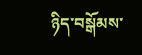ཉིད་བསྒོམས་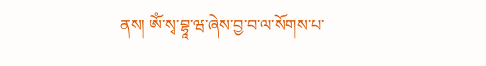ནས། ཨོཾ་སྭ་བྷཱ་ཝ་ཞེས་བྱ་བ་ལ་སོགས་པ་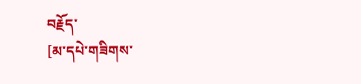བརྗོད་
[མ་དཔེ་གཟིགས་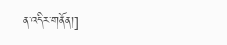ན་འདིར་གནོན།]